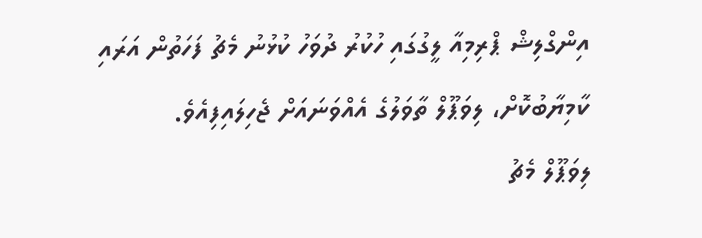އިންގްލިޝް ޕްރިމިއާ ލީގުގައި ހުކުރު ދުވަހު ކުޅުނު މެޗު ފަހަތުން އަރައި ކާމިޔާބުކޮށް، ލިވަޕޫލް ތާވަލުގެ އެއްވަނައަށް ޖެހިލައިފިއެވެ.
ލިވަޕޫލް މެޗު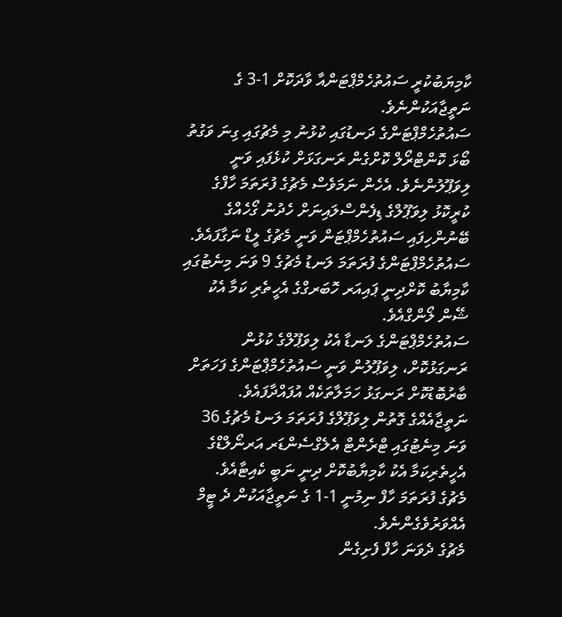ކާމިޔަބުކުރީ ސައުތުހެމްޕްޓަންއާ ވާދަކޮށް 1-3 ގެ ނަތީޖާއަކުންނެވެ.
ސައުތުހެމްޕްޓަންގެ ދަނޑުގައި ކުޅުނު މި މެޗުގައި ގިނަ ވަގުތު ބޯޅަ ކޮންޓްރޯލް ކޮށްގެން ރަނގަޅަށް ކުޅެފައި ވަނީ ލިވަޕޫލުންނެވެ. އެހެން ނަމަވެސް މެޗުގެ ފުރަތަމަ ހާފްގެ ކުރީކޮޅު ލިވަޕޫލްގެ ޑިފެންސްލައިނަށް ހެދުނު ގޯހެއްގެ ބޭނުންހިފައި ސައުތުހެމްޕްޓަން ވަނީ މެޗުގެ ލީޑް ނަގާފައެވެ. ސައުތުހެމްޕްޓަންގެ ފުރަތަމަ ލަނޑު މެޗުގެ 9 ވަނަ މިނެޓުގައި ކާމިޔާބު ކޮށްދިނީ ޕައިއަރ ހޮބަރގްގެ އެހީތެރި ކަމާ އެކު ޝޭން ލޯންގްއެވެ.
ސައުތުހެމްޕްޓަންގެ ލަނޑާ އެކު ލިވަޕޫލްގެ ކުޅުން ރަނގަޅުކޮށް، ލިވަޕޫލުން ވަނީ ސައުތުހެމްޕްޓަންގެ ފަހަތަށް ބާރުބޮޑުކޮށް ރަނގަޅު ހަމަލާތަކެއް އުފައްދާފައެވެ. ނަތީޖާއެއްގެ ގޮތުން ލިވަޕޫލްގެ ފުރަތަމަ ލަނޑު މެޗުގެ 36 ވަނަ މިނެޓުގައި ޓްރެންޓް އެލެގްސެންޑަރ އަރނޯލްޑްގެ އެހީތެރިކަމާ އެކު ކާމިޔާބުކޮށް ދިނީ ނަބީ ކެއިޓާއެވެ.
މެޗުގެ ފުރަތަމަ ހާފް ނިމުނީ 1-1 ގެ ނަތީޖާއަކުން ދެ ޓީމް އެއްވަރުވެގެންނެވެ.
މެޗުގެ ދެވަނަ ހާފް ފެށިގެން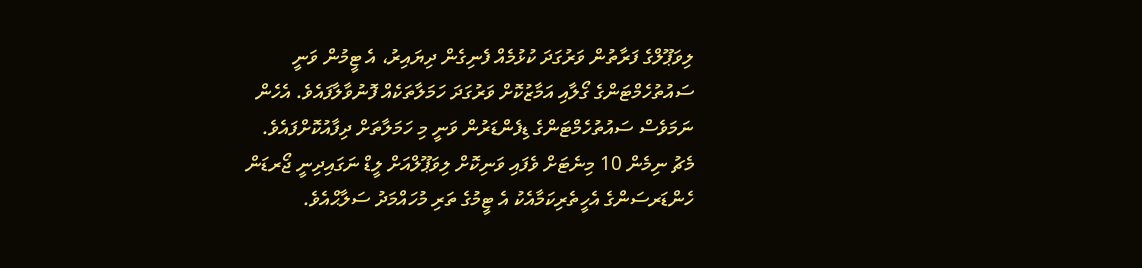ލިވަޕޫލްގެ ފަރާތުން ވަރުގަދަ ކުޅުމެއް ފެނިގެން ދިޔައިރު، އެ ޓީމުން ވަނީ ސައުތުހެމްޓަންގެ ގޯލާއި އަމާޒުކޮށް ވަރުގަދަ ހަމަލާތަކެއް ފޮނުވާލާފައެވެ. އެހެން ނަމަވެސް ސައުތުހެމްޓަންގެ ޑިފެންޑަރުން ވަނީ މި ހަމަލާތަށް ދިފާއުކޮށްފައެވެ.
މެޗު ނިމެން 10 މިނެޓަށް ވެފައި ވަނިކޮށް ލިވަޕޫލްއަށް ލީޑް ނަގައިދިނީ ޖޯރޑަން ހެންޑަރސަންގެ އެހީތެރިކަމާއެކު އެ ޓީމުގެ ތަރި މުހައްމަދު ސަލާޙްއެވެ.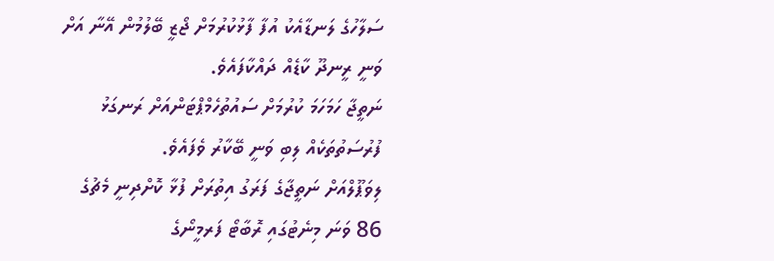ސަލާހުގެ ލަނޑާއެކު އުފާ ފާޅުކުރުމަށް ޖޯޒީ ބޭލުމުން އޭނާ އަށް ވަނީ ރީނދޫ ކާޑެއް ދައްކާފައެވެ.
ނަތީޖާ ހަމަހަމަ ކުރުމަށް ސައުތުހެމްޕްޓަންއަށް ރަނގަޅު ފުރުސަތުތަކެއް ލިބި ވަނީ ބޭކާރު ވެފައެވެ.
ލިވަޕޫލްއަށް ނަތީޖާގެ ފަރަގު އިތުރަށް ފުޅާ ކޮށްދިނީ މެޗުގެ 86 ވަނަ މިނެޓުގައި ރޮބާޓޯ ފަރމީނޯގެ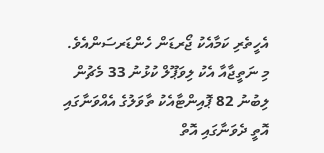އެހީތެރި ކަމާއެކު ޖޯރޑަން ހެންޑަރސަންއެވެ.
މި ނަތީޖާއާ އެކު ލިވަޕޫލް ކުޅުނު 33 މެޗުން ލިބުނު 82 ޕޮއިންޓާއެކު ތާވަލުގެ އެއްވަނާގައި އޮތީ ދެވަނާގައި އޮތް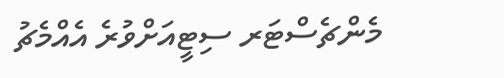މެންޗެސްޓަރ ސިޓީއަށްވުރެ އެއްމެޗު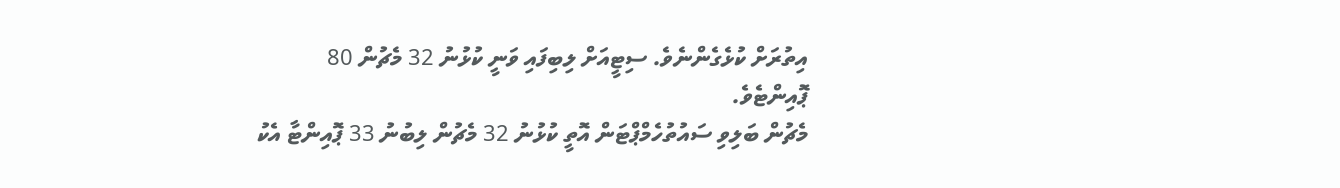އިތުރަށް ކުޅެގެންނެވެ. ސިޓީއަށް ލިބިފައި ވަނީ ކުޅުނު 32 މެޗުން 80 ޕޮއިންޓެވެ.
މެޗުން ބަލިވި ސައުތުހެމްޕްޓަން އޮތީ ކުޅުނު 32 މެޗުން ލިބުނު 33 ޕޮއިންޓާ އެކު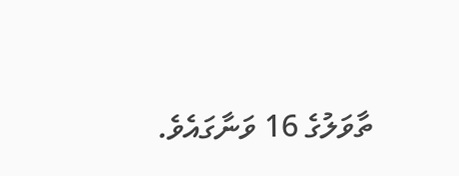ތާވަލުގެ 16 ވަނާގައެވެ.